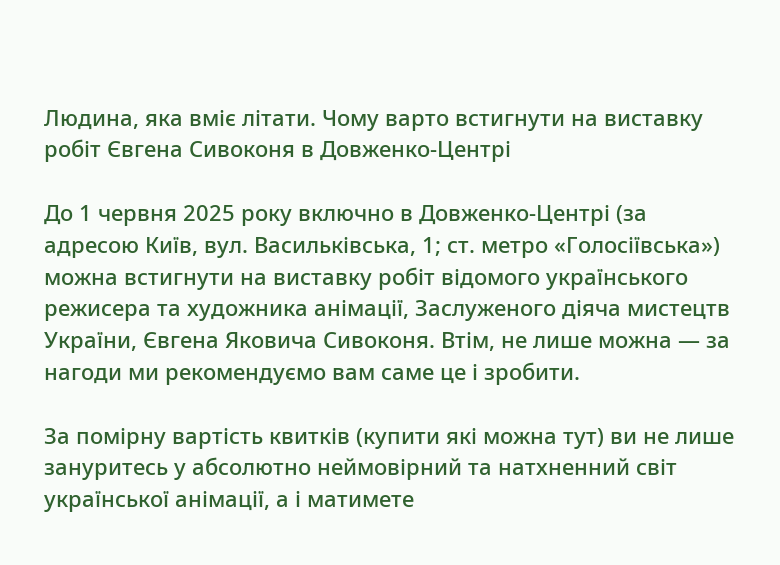Людина, яка вміє літати. Чому варто встигнути на виставку робіт Євгена Сивоконя в Довженко-Центрі

До 1 червня 2025 року включно в Довженко-Центрі (за адресою Київ, вул. Васильківська, 1; ст. метро «Голосіївська») можна встигнути на виставку робіт відомого українського режисера та художника анімації, Заслуженого діяча мистецтв України, Євгена Яковича Сивоконя. Втім, не лише можна — за нагоди ми рекомендуємо вам саме це і зробити.

За помірну вартість квитків (купити які можна тут) ви не лише зануритесь у абсолютно неймовірний та натхненний світ української анімації, а і матимете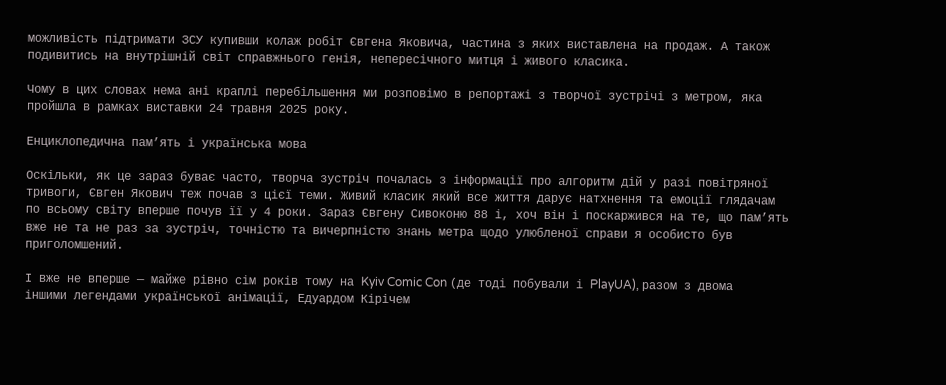можливість підтримати ЗСУ купивши колаж робіт Євгена Яковича, частина з яких виставлена на продаж. А також подивитись на внутрішній світ справжнього генія, непересічного митця і живого класика.

Чому в цих словах нема ані краплі перебільшення ми розповімо в репортажі з творчої зустрічі з метром, яка пройшла в рамках виставки 24 травня 2025 року.

Енциклопедична пам’ять і українська мова

Оскільки, як це зараз буває часто, творча зустріч почалась з інформації про алгоритм дій у разі повітряної тривоги, Євген Якович теж почав з цієї теми. Живий класик який все життя дарує натхнення та емоції глядачам по всьому світу вперше почув її у 4 роки. Зараз Євгену Сивоконю 88 і, хоч він і поскаржився на те, що пам’ять вже не та не раз за зустріч, точністю та вичерпністю знань метра щодо улюбленої справи я особисто був приголомшений.

І вже не вперше — майже рівно сім років тому на Kyiv Comic Con (де тоді побували і PlayUA), разом з двома іншими легендами української анімації, Едуардом Кірічем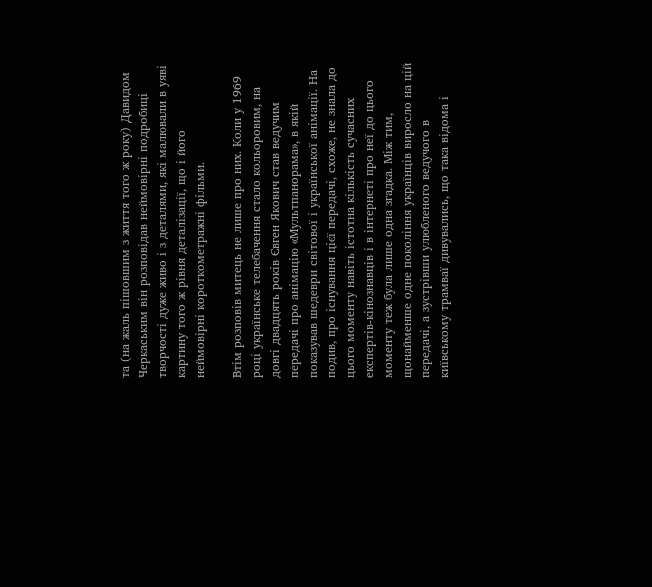та (на жаль пішовшим з життя того ж року) Давидом Черкаським він розповідав неймовірні подробиці  творчості дуже живо і з деталями, які малювали в уяві картину того ж рівня деталізації, що і його неймовірні короткометражні фільми.

Втім розповів митець не лише про них. Коли у 1969 році українське телебачення стало кольоровим, на довгі двадцять років Євген Якович став ведучим передачі про анімацію «Мультпанорама», в якій показував шедеври світової і української анімації. На подив, про існування цієї передачі, схоже, не знала до цього моменту навіть істотна кількість сучасних експертів-кінознавців і в інтернеті про неї до цього моменту теж була лише одна згадка. Між тим, щонайменше одне покоління українців виросло на цій передачі, а зустрівши улюбленого ведучого в київському трамваї дивувались, що така відома і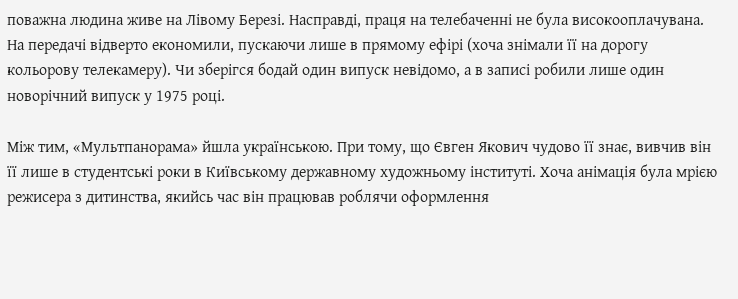поважна людина живе на Лівому Березі. Насправді, праця на телебаченні не була високооплачувана. На передачі відверто економили, пускаючи лише в прямому ефірі (хоча знімали її на дорогу кольорову телекамеру). Чи зберігся бодай один випуск невідомо, а в записі робили лише один новорічний випуск у 1975 році.

Між тим, «Мультпанорама» йшла українською. При тому, що Євген Якович чудово її знає, вивчив він її лише в студентські роки в Київському державному художньому інституті. Хоча анімація була мрією режисера з дитинства, якийсь час він працював роблячи оформлення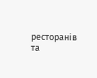ресторанів та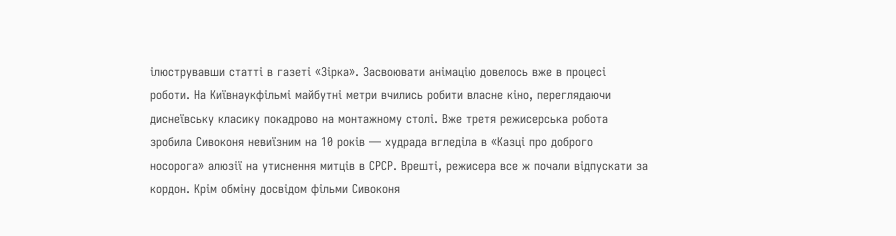ілюструвавши статті в газеті «Зірка». Засвоювати анімацію довелось вже в процесі роботи. На Київнаукфільмі майбутні метри вчились робити власне кіно, переглядаючи диснеївську класику покадрово на монтажному столі. Вже третя режисерська робота зробила Сивоконя невиїзним на 10 років — худрада вгледіла в «Казці про доброго носорога» алюзії на утиснення митців в СРСР. Врешті, режисера все ж почали відпускати за кордон. Крім обміну досвідом фільми Сивоконя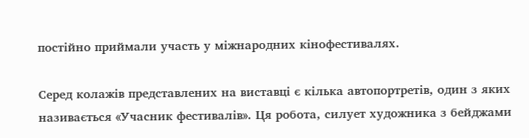постійно приймали участь у міжнародних кінофестивалях.

Серед колажів представлених на виставці є кілька автопортретів, один з яких називається «Учасник фестивалів». Ця робота, силует художника з бейджами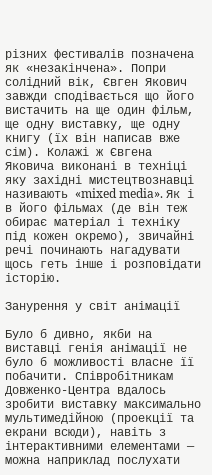різних фестивалів позначена як «незакінчена». Попри солідний вік, Євген Якович завжди сподівається що його вистачить на ще один фільм, ще одну виставку, ще одну книгу (їх він написав вже сім). Колажі ж Євгена Яковича виконані в техніці яку західні мистецтвознавці називають «mixed media». Як і в його фільмах (де він теж обирає матеріал і техніку під кожен окремо), звичайні речі починають нагадувати щось геть інше і розповідати історію.

Занурення у світ анімації

Було б дивно, якби на виставці генія анімації не було б можливості власне її побачити. Співробітникам Довженко-Центра вдалось зробити виставку максимально мультимедійною (проекції та екрани всюди), навіть з інтерактивними елементами — можна наприклад послухати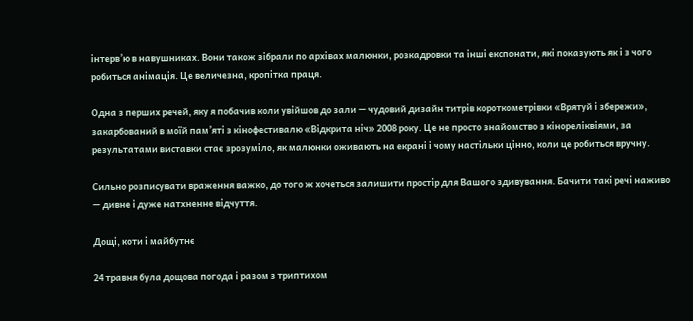інтерв’ю в навушниках. Вони також зібрали по архівах малюнки, розкадровки та інші експонати, які показують як і з чого робиться анімація. Це величезна, кропітка праця.

Одна з перших речей, яку я побачив коли увійшов до зали — чудовий дизайн титрів короткометрівки «Врятуй і збережи», закарбований в моїй пам’яті з кінофестивалю «Відкрита ніч» 2008 року. Це не просто знайомство з кінореліквіями, за результатами виставки стає зрозуміло, як малюнки оживають на екрані і чому настільки цінно, коли це робиться вручну.

Сильно розписувати враження важко, до того ж хочеться залишити простір для Вашого здивування. Бачити такі речі наживо — дивне і дуже натхненне відчуття.

Дощі, коти і майбутнє

24 травня була дощова погода і разом з триптихом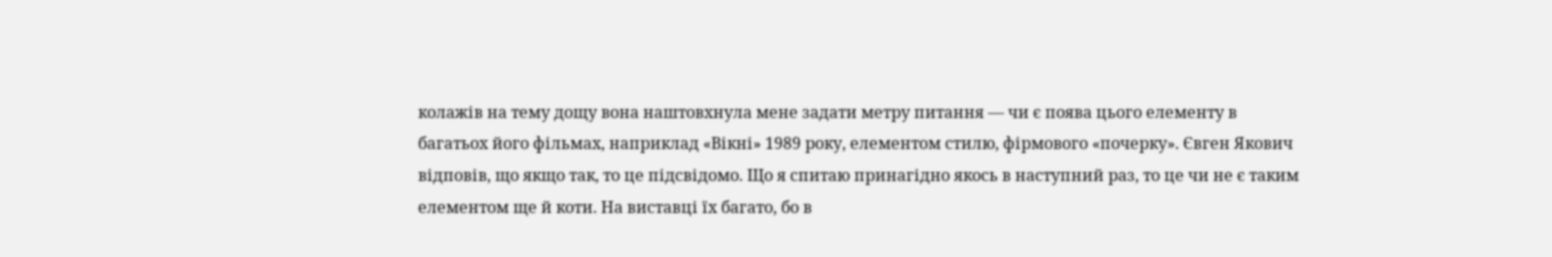колажів на тему дощу вона наштовхнула мене задати метру питання — чи є поява цього елементу в багатьох його фільмах, наприклад «Вікні» 1989 року, елементом стилю, фірмового «почерку». Євген Якович відповів, що якщо так, то це підсвідомо. Що я спитаю принагідно якось в наступний раз, то це чи не є таким елементом ще й коти. На виставці їх багато, бо в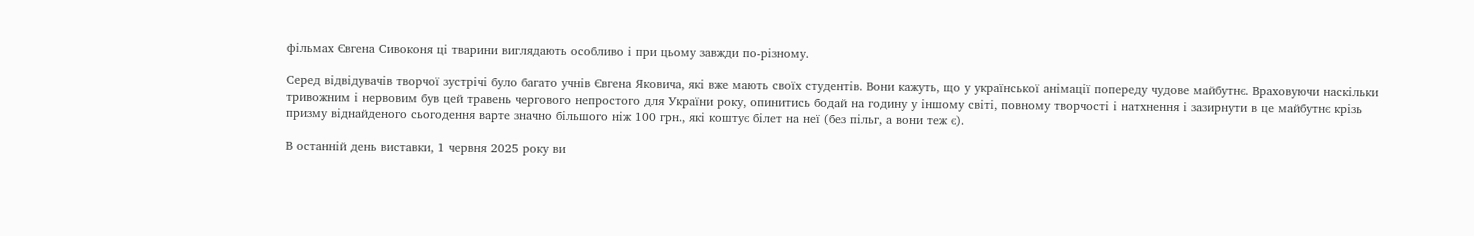фільмах Євгена Сивоконя ці тварини виглядають особливо і при цьому завжди по-різному.

Серед відвідувачів творчої зустрічі було багато учнів Євгена Яковича, які вже мають своїх студентів. Вони кажуть, що у української анімації попереду чудове майбутнє. Враховуючи наскільки тривожним і нервовим був цей травень чергового непростого для України року, опинитись бодай на годину у іншому світі, повному творчості і натхнення і зазирнути в це майбутнє крізь призму віднайденого сьогодення варте значно більшого ніж 100 грн., які коштує білет на неї (без пільг, а вони теж є).

В останній день виставки, 1 червня 2025 року ви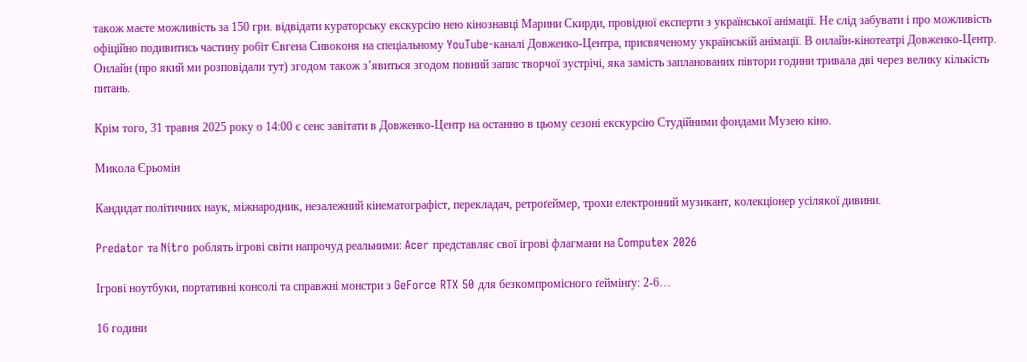також маєте можливість за 150 грн. відвідати кураторську екскурсію нею кінознавці Марини Скирди, провідної експерти з української анімації. Не слід забувати і про можливість офіційно подивитись частину робіт Євгена Сивоконя на спеціальному YouTube-каналі Довженко-Центра, присвяченому українській анімації. В онлайн-кінотеатрі Довженко-Центр. Онлайн (про який ми розповідали тут) згодом також з’явиться згодом повний запис творчої зустрічі, яка замість запланованих півтори години тривала дві через велику кількість питань.

Крім того, 31 травня 2025 року о 14:00 є сенс завітати в Довженко-Центр на останню в цьому сезоні екскурсію Студійними фондами Музею кіно.

Микола Єрьомін

Кандидат політичних наук, міжнародник, незалежний кінематографіст, перекладач, ретроґеймер, трохи електронний музикант, колекціонер усілякої дивини.

Predator та Nitro роблять ігрові світи напрочуд реальними: Acer представляє свої ігрові флагмани на Computex 2026

Ігрові ноутбуки, портативні консолі та справжні монстри з GeForce RTX 50 для безкомпромісного ґеймінґу: 2-6…

16 години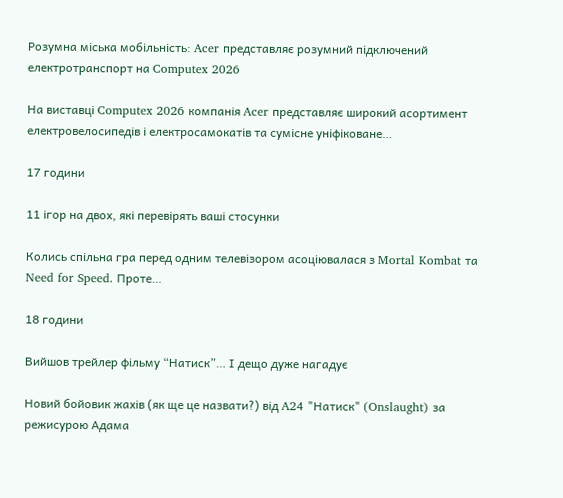Розумна міська мобільність: Acer представляє розумний підключений електротранспорт на Computex 2026

На виставці Computex 2026 компанія Acer представляє широкий асортимент електровелосипедів і електросамокатів та сумісне уніфіковане…

17 години

11 ігор на двох, які перевірять ваші стосунки

Колись спільна гра перед одним телевізором асоціювалася з Mortal Kombat та Need for Speed. Проте…

18 години

Вийшов трейлер фільму “Натиск”… І дещо дуже нагадує

Новий бойовик жахів (як ще це назвати?) від A24 "Натиск" (Onslaught) за режисурою Адама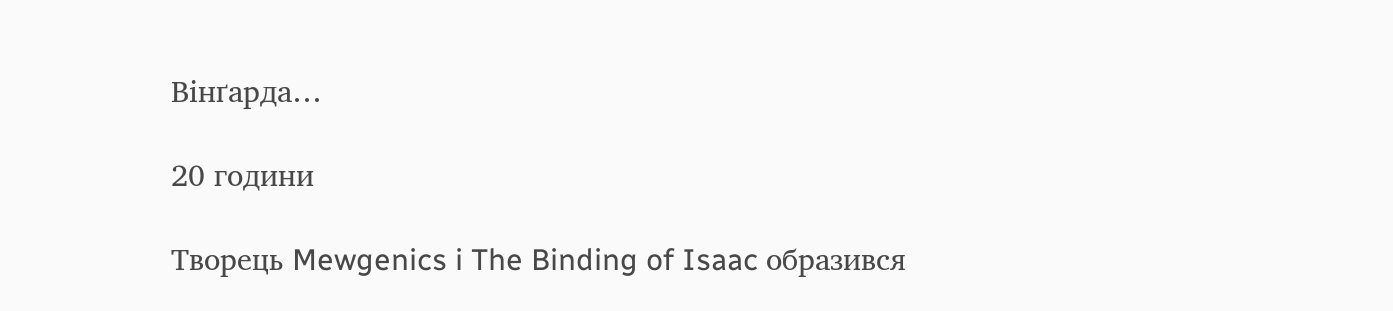Вінґарда…

20 години

Творець Mewgenics i The Binding of Isaac образився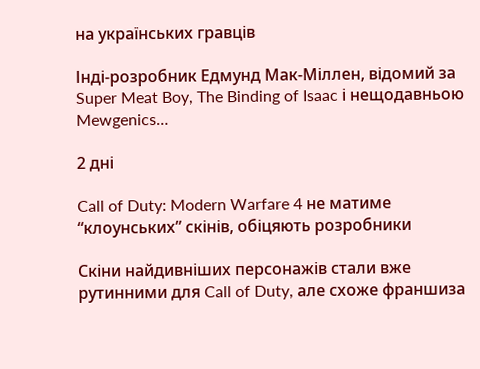на українських гравців

Інді-розробник Едмунд Мак-Міллен, відомий за Super Meat Boy, The Binding of Isaac і нещодавньою Mewgenics…

2 дні

Call of Duty: Modern Warfare 4 не матиме “клоунських” скінів, обіцяють розробники

Скіни найдивніших персонажів стали вже рутинними для Call of Duty, але схоже франшиза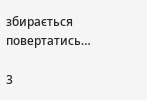збирається повертатись…

3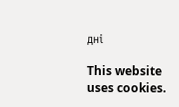дні

This website uses cookies.